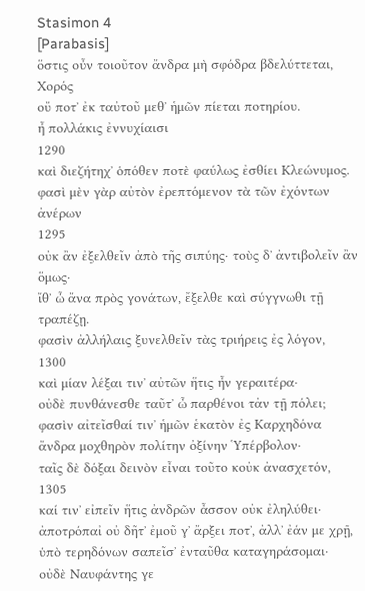Stasimon 4
[Parabasis]
ὅστις οὖν τοιοῦτον ἄνδρα μὴ σφόδρα βδελύττεται,
Χορός
οὔ ποτʼ ἐκ ταὐτοῦ μεθʼ ἡμῶν πίεται ποτηρίου.
ἦ πολλάκις ἐννυχίαισι
1290
καὶ διεζήτηχʼ ὁπόθεν ποτὲ φαύλως ἐσθίει Κλεώνυμος.
φασὶ μὲν γὰρ αὐτὸν ἐρεπτόμενον τὰ τῶν ἐχόντων ἀνέρων
1295
οὐκ ἂν ἐξελθεῖν ἀπὸ τῆς σιπύης· τοὺς δʼ ἀντιβολεῖν ἂν ὅμως·
ἴθʼ ὦ ἄνα πρὸς γονάτων, ἔξελθε καὶ σύγγνωθι τῇ τραπέζῃ.
φασὶν ἀλλήλαις ξυνελθεῖν τὰς τριήρεις ἐς λόγον,
1300
καὶ μίαν λέξαι τινʼ αὐτῶν ἥτις ἦν γεραιτέρα·
οὐδὲ πυνθάνεσθε ταῦτʼ ὦ παρθένοι τἀν τῇ πόλει;
φασὶν αἰτεῖσθαί τινʼ ἡμῶν ἑκατὸν ἐς Καρχηδόνα
ἄνδρα μοχθηρὸν πολίτην ὀξίνην Ὑπέρβολον·
ταῖς δὲ δόξαι δεινὸν εἶναι τοῦτο κοὐκ ἀνασχετόν,
1305
καί τινʼ εἰπεῖν ἥτις ἀνδρῶν ἆσσον οὐκ ἐληλύθει·
ἀποτρόπαἰ οὐ δῆτʼ ἐμοῦ γʼ ἄρξει ποτʼ, ἀλλʼ ἐάν με χρῇ,
ὑπὸ τερηδόνων σαπεῖσʼ ἐνταῦθα καταγηράσομαι·
οὐδὲ Ναυφάντης γε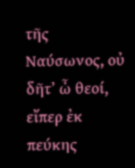τῆς Ναύσωνος, οὐ δῆτʼ ὦ θεοί,
εἴπερ ἐκ πεύκης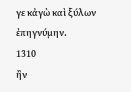γε κἀγὼ καὶ ξύλων ἐπηγνύμην.
1310
ἢν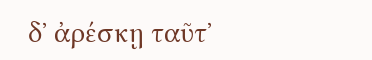δʼ ἀρέσκῃ ταῦτʼ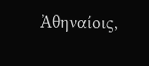Ἀθηναίοις,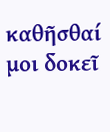καθῆσθαί μοι δοκεῖ